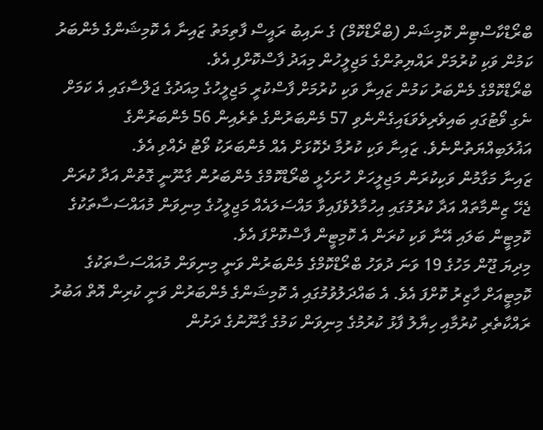ބްރޯޑްކާސްޓިން ކޮމިޝަން (ބްރޯޑްކޮމް) ގެ ނައިބު ރައީސް ފާތިމަތު ޒައިނާ އެ ކޮމިޝަންގެ މެންބަރު ކަމުން ވަކި ކުރުމަށް ރައްޔިތުންގެ މަޖިލީހުން މިއަދު ފާސްކޮށްފި އެވެ.
ބްރޯޑްކޮމްގެ މެންބަރު ކަމުން ޒައިނާ ވަކި ކުރުމަށް ފާސްކުރީ މަޖިލީހުގެ މިއަދުގެ ޖަލްސާގައި އެ ކަމަށް ނެގި ވޯޓުގައި ބައިވެރިވެވަޑައިގެންނެވި 57 މެންބަރުންގެ ތެރެއިން 56 މެންބަރުންގެ އަޣުލަބިއްޔަތުންނެވެ. ޒައިނާ ވަކި ކުރުމާ ދެކޮޅަށް އެއް މެންބަރަކު ވޯޓު ދެއްވި އެވެ.
ޒައިނާ މަގާމުން ވަކިކުރަން މަޖިލީހަށް ހުށަހެޅީ ބްރޯޑްކޮމްގެ މެންބަރުން ގާނޫނީ ގޮތުން އަދާ ކުރަން ޖެހޭ ޒިންމާތައް އަދާ ކުރުމުގައި އިހުމާލުވެފައިވާ މައްސަލައެއް މަޖިލީހުގެ މިނިވަން މުއައްސަސާތަކުގެ ކޮމިޓީން ބަލައި އޭނާ ވަކި ކުރަން އެ ކޮމިޓީން ފާސްކޮށްފަ އެވެ.
މިދިޔަ ޖޫން މަހުގެ 19 ވަނަ ދުވަހު ބްރޯޑްކޮމްގެ މެންބަރުން ވަނީ މިނިވަން މުއައްސަސާތަކުގެ ކޮމިޓީއަށް ހާޒިރު ކޮށްފަ އެވެ. އެ ބައްދަލުވުމުގައި އެ ކޮމިޝަންގެ މެންބަރުން ވަނީ ކުރިން އޮތް އަބުރު ރައްކާތެރި ކުރުމާއި ހިޔާލު ފާޅު ކުރުމުގެ މިނިވަން ކަމުގެ ގާނޫނުގެ ދަށުން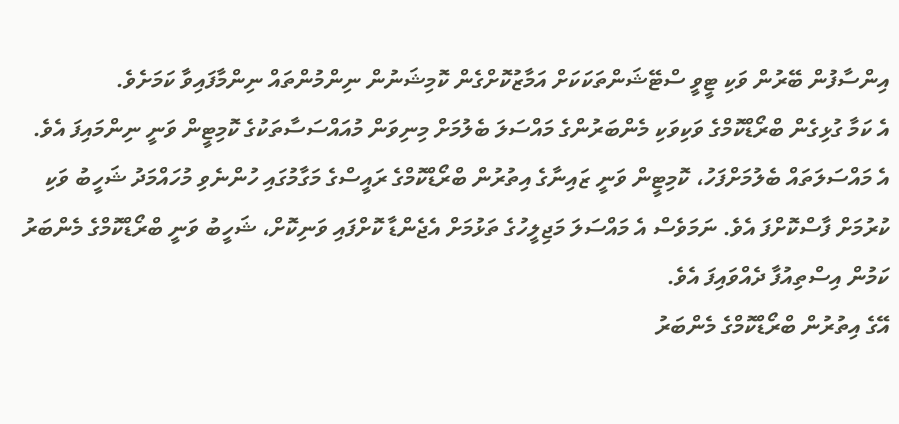އިންސާފުން ބޭރުން ވަކި ޓީވީ ސްޓޭޝަންތަކަކަށް އަމާޒުކޮށްގެން ކޮމިޝަނުން ނިންމުންތައް ނިންމާފައިވާ ކަމަށެވެ.
އެ ކަމާ ގުޅިގެން ބްރޯޑްކޮމްގެ ވަކިވަކި މެންބަރުންގެ މައްސަލަ ބެލުމަށް މިނިވަން މުއައްސަސާތަކުގެ ކޮމިޓީން ވަނީ ނިންމައިފަ އެވެ. އެ މައްސަލަތައް ބެލުމަށްފަހު، ކޮމިޓީން ވަނީ ޒައިނާގެ އިތުރުން ބްރޯޑްކޮމްގެ ރައީސްގެ މަގާމުގައި ހުންނެވި މުހައްމަދު ޝަހީބު ވަކި ކުރުމަށް ފާސްކޮށްފަ އެވެ. ނަމަވެސް އެ މައްސަލަ މަޖިލީހުގެ ތަޅުމަށް އެޖެންޑާ ކޮށްފައި ވަނިކޮށް، ޝަހީބު ވަނީ ބްރޯޑްކޮމްގެ މެންބަރު ކަމުން އިސްތިއުފާ ދެއްވައިފަ އެވެ.
އޭގެ އިތުރުން ބްރޯޑްކޮމްގެ މެންބަރު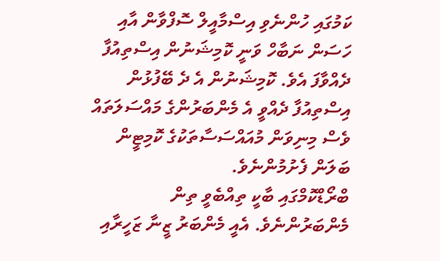ކަމުގައި ހުންނެވި އިސްމާއީލް ސޮފްވާން އާއި ހަސަން ނަބާހް ވަނީ ކޮމިޝަނުން އިސްތިއުފާ ދެއްވާފަ އެވެ. ކޮމިޝަނުން އެ ދެ ބޭފުޅުން އިސްތިއުފާ ދެއްވީ އެ މެންބަރުންގެ މައްސަލަތައް ވެސް މިނިވަން މުއައްސަސާތަކުގެ ކޮމިޓީން ބަލަން ފެށުމުންނެވެ.
ބްރޯޑްކޮމްގައި ބާކީ ތިއްބެވީ ތިން މެންބަރުންނެވެ. އެއީ މެންބަރު ޒީނާ ޒަހީރާއި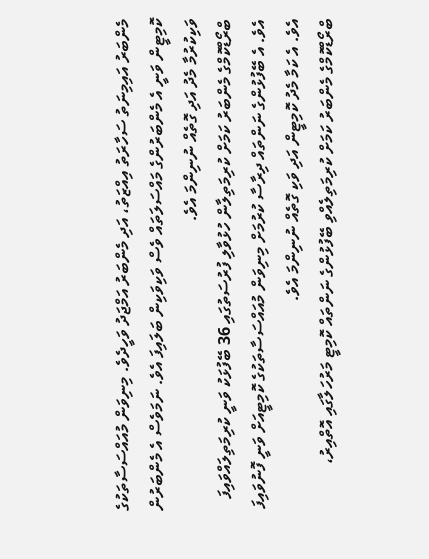މެންބަރު އައިމިނަތު ސަހާރަތު އިއްޒަތު، އަދި މެންބަރު އަމްޖަދު ވަހީދެވެ. މިނިވަން މުއައްސަސާތަކުގެ ކޮމިޓީން ވަނީ އެ މެންބަރުންގެ މައްސަލަތައް ވެސް ވަކިވަކިން ބަލައިފަ އެވެ. ނަމަވެސް އެ މެންބަރުން ވަކިކުރުމާ މެދު އަދި ގޮތެއް ނުނިންމަ އެވެ.
ބްރޯޑްކޮމްގެ މެންބަރު ކަމަށް ކުރިމަތިލާން ހުޅުވާލި ފުރުސަތުގައި 36 ބޭފުޅަކު ވަނީ ކުރިމަތިލައްވައިފަ އެވެ. އެ ބޭފުޅުންގެ ނަންތައް ދިރާސާ ކުރުމަށް މިނިވަން މުއައްސަސާތަކުގެ ކޮމިޓީއަށް ވަނީ ފޮނުވައިފަ އެވެ. އެ ކަމާ މެދު ކޮމިޓީން އަދި ވަކި ގޮތެއް ނުނިންމަ އެވެ.
ބްރޯޑްކޮމްގެ މެންބަރު ކަމަށް ކުރިމަތިލެއްވި ބޭފުޅުންގެ ނަންތައް ކޮމިޓީ މަރުހަލާގައި އޮތްއިރު،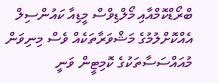ބްރޯޑްކޮމްއާއި މޯލްޑިވްސް މީޑިއާ ކައުންސިލް އެއްކޮށްލުމުގެ މަޝްވަރާތަކެއް ވެސް މިނިވަން މުއައްސަސާތަކުގެ ކޮމިޓީން ވަނީ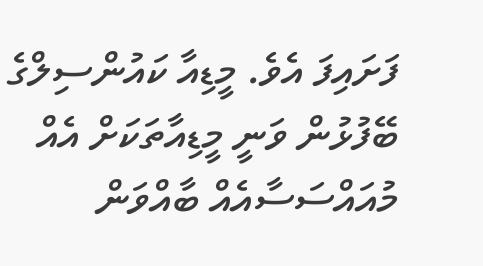ފަށައިފަ އެވެ. މީޑިއާ ކައުންސިލްގެ ބޭފުޅުން ވަނީ މީޑިއާތަކަށް އެއް މުއައްސަސާއެއް ބާއްވަން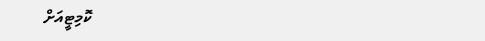ކޮމިޓީއަށް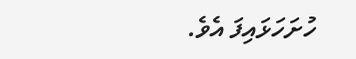ހުށަހަޅައިފަ އެވެ.